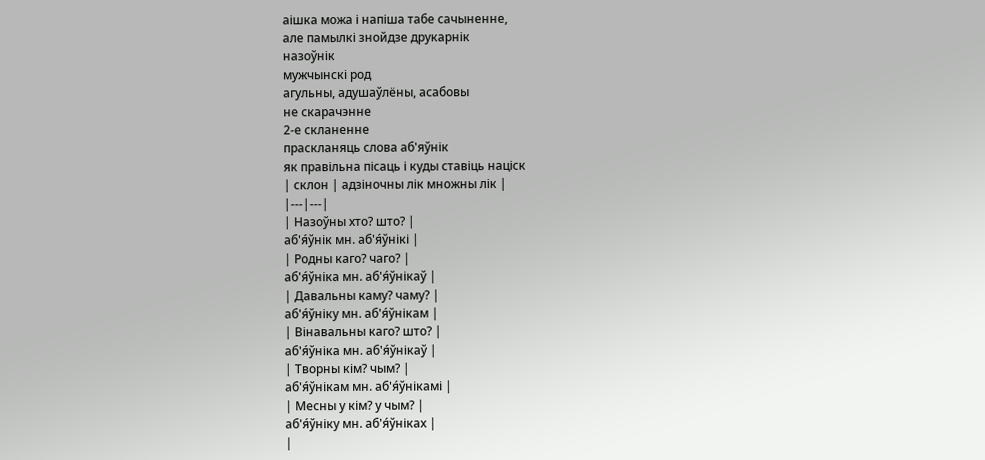аішка можа і напіша табе сачыненне,
але памылкі знойдзе друкарнік
назоўнік
мужчынскі род
агульны, адушаўлёны, асабовы
не скарачэнне
2-е скланенне
праскланяць слова аб'яўнік
як правільна пісаць і куды ставіць націск
| склон | адзіночны лік множны лік |
|---|---|
| Назоўны хто? што? |
аб'я́ўнік мн. аб'я́ўнікі |
| Родны каго? чаго? |
аб'я́ўніка мн. аб'я́ўнікаў |
| Давальны каму? чаму? |
аб'я́ўніку мн. аб'я́ўнікам |
| Вінавальны каго? што? |
аб'я́ўніка мн. аб'я́ўнікаў |
| Творны кім? чым? |
аб'я́ўнікам мн. аб'я́ўнікамі |
| Месны у кім? у чым? |
аб'я́ўніку мн. аб'я́ўніках |
|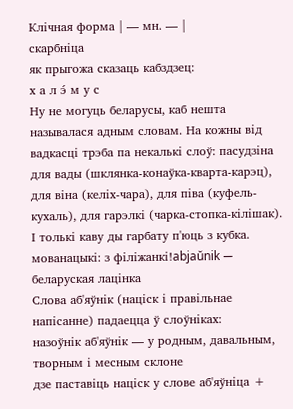Клічная форма | — мн. — |
скарбніца
як прыгожа сказаць кабздзец:
х а л э́ м у с
Ну не могуць беларусы, каб нешта называлася адным словам. На кожны від вадкасці трэба па некалькі слоў: пасудзіна для вады (шклянка-конаўка-кварта-карэц), для віна (келіх-чара), для піва (куфель-кухаль), для гарэлкі (чарка-стопка-кілішак). І толькі каву ды гарбату п'юць з кубка.
мованацыкі: з філіжанкі!abjaŭnik — беларуская лацінка
Слова аб'яўнік (націск і правільнае напісанне) падаецца ў слоўніках:
назоўнік аб'яўнік — у родным, давальным, творным і месным склоне
дзе паставіць націск у слове аб'яўніца +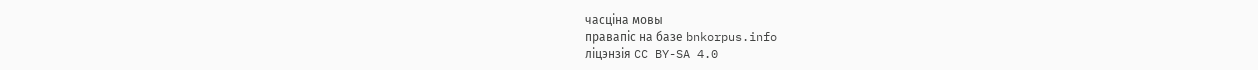часціна мовы
правапіс на базе bnkorpus.info
ліцэнзія CC BY-SA 4.0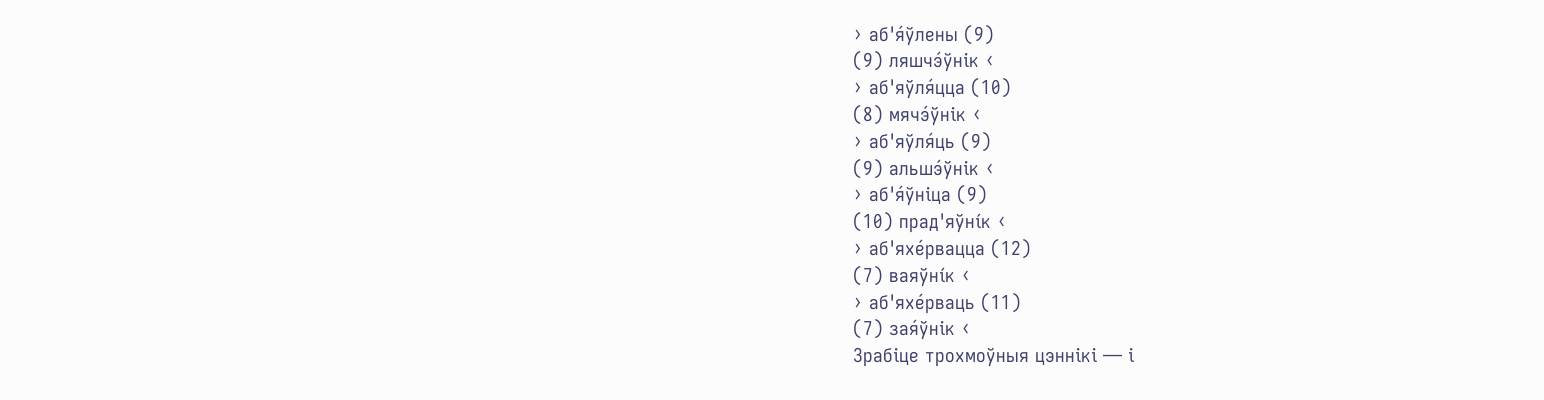› аб'я́ўлены (9)
(9) ляшчэ́ўнік ‹
› аб'яўля́цца (10)
(8) мячэ́ўнік ‹
› аб'яўля́ць (9)
(9) альшэ́ўнік ‹
› аб'я́ўніца (9)
(10) прад'яўні́к ‹
› аб'яхе́рвацца (12)
(7) ваяўні́к ‹
› аб'яхе́рваць (11)
(7) зая́ўнік ‹
Зрабіце трохмоўныя цэннікі — і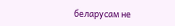беларусам не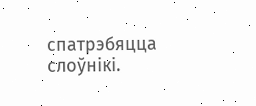спатрэбяцца слоўнікі.